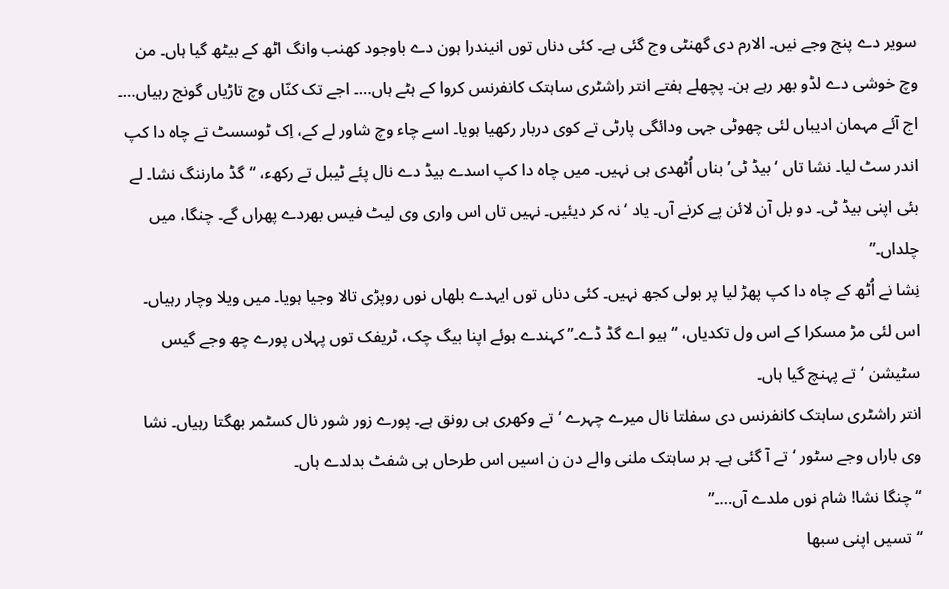سویر دے پنج وجے نیں۔ الارم دی گھنٹی وج گئی ہے۔ کئی دناں توں انیندرا ہون دے باوجود کھنب وانگ اٹھ کے بیٹھ گیا ہاں۔ من وچ خوشی دے لڈو بھر رہے ہن۔ پچھلے ہفتے انتر راشٹری ساہتک کانفرنس کروا کے ہٹے ہاں…۔ اجے تک کنّاں وچ تاڑیاں گونج رہیاں…۔
اج آئے مہمان ادیباں لئی چھوٹی جہی ودائگی پارٹی تے کوی دربار رکھیا ہویا۔ اسے چاء وچ شاور لے کے، اِک ٹوسسٹ تے چاہ دا کپ اندر سٹ لیا۔ نشا تاں ‘بیڈ ٹی’ بناں اُٹھدی ہی نہیں۔ میں چاہ دا کپ اسدے بیڈ دے نال پئے ٹیبل تے رکھء، “گڈ مارننگ نشا۔ لے بئی اپنی بیڈ ٹی۔ دو بل آن لائن پے کرنے آں۔ یاد ‘نہ کر دیئیں۔ نہیں تاں اس واری وی لیٹ فیس بھردے پھراں گے۔ چنگا، میں چلداں۔”
نِشا نے اُٹھ کے چاہ دا کپ پھڑ لیا پر بولی کجھ نہیں۔ کئی دناں توں ایہدے بلھاں نوں روپڑی تالا وجیا ہویا۔ میں ویلا وچار رہیاں۔ اس لئی مڑ مسکرا کے اس ول تکدیاں، “ہیو اے گڈ ڈے۔” کہندے ہوئے اپنا بیگ چک، ٹریفک توں پہلاں پورے چھ وجے گیس سٹیشن ‘تے پہنچ گیا ہاں۔
انتر راشٹری ساہتک کانفرنس دی سفلتا نال میرے چہرے ‘تے وکھری ہی رونق ہے۔ پورے زور شور نال کسٹمر بھگتا رہیاں۔ نشا وی باراں وجے سٹور ‘تے آ گئی ہے۔ ہر ساہتک ملنی والے دن ن اسیں اس طرحاں ہی شفٹ بدلدے ہاں۔
“چنگا نشا! شام نوں ملدے آں…۔”
“تسیں اپنی سبھا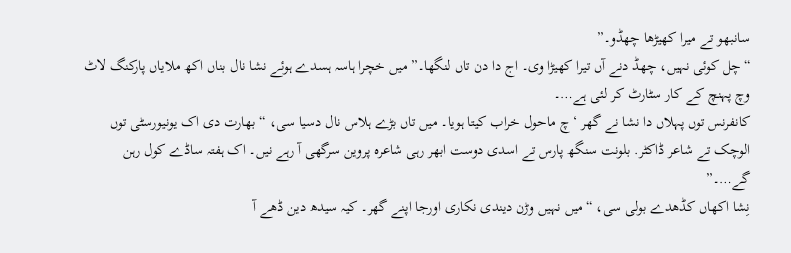سانبھو تے میرا کھیڑھا چھڈو۔”
“چل کوئی نہیں، چھڈ دنے آں تیرا کھیڑا وی۔ اج دا دن تاں لنگھا۔” میں خچرا ہاسہ ہسدے ہوئے نشا نال بناں اکھ ملایاں پارکنگ لاٹ وچ پہنچ کے کار سٹارٹ کر لئی ہے…۔
کانفرنس توں پہلاں دا نشا نے گھر ‘چ ماحول خراب کیتا ہویا۔ میں تاں بڑے ہلاس نال دسیا سی، “بھارت دی اک یونیورسٹی توں الوچک تے شاعر ڈاکٹر. بلونت سنگھ پارس تے اسدی دوست ابھر رہی شاعرہ پروین سرگھی آ رہے نیں۔ اک ہفتہ ساڈے کول رہن گے…۔”
نِشا اکھاں کڈھدے بولی سی، “میں نہیں وڑن دیندی نکاری اورجا اپنے گھر۔ کیہ سیدھ دین ڈھے آ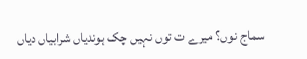سماج نوں؟ میرے ت توں نہیں چک ہوندیاں شرابیاں دیاں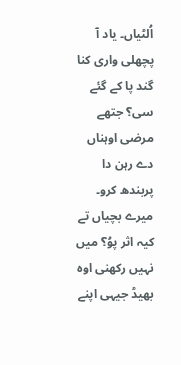اُلٹیاں۔ یاد آ پچھلی واری کنا گند پا کے گئے سی؟ جتھے مرضی اوہناں دے رہن دا پربندھ کرو۔ میرے بچیاں تے کیہ اثر پوُ؟ میں نہیں رکھنی اوہ بھیڈ جیہی اپنے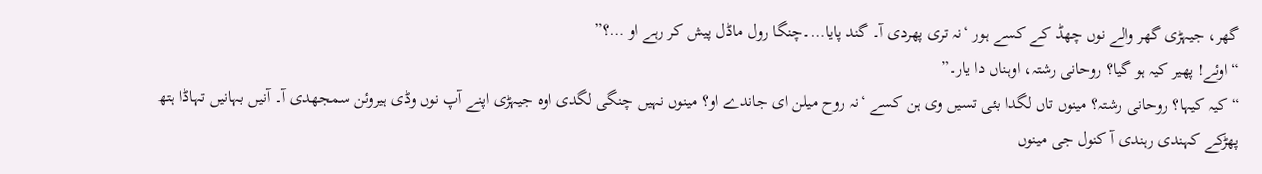گھر، جیہڑی گھر والے نوں چھڈ کے کسے ہور ‘نہ تری پھردی آ۔ گند پایا…۔چنگا رول ماڈل پیش کر رہے او …؟”
“اوئے! پھیر کیہ ہو گیا؟ روحانی رشتہ، اوہناں دا یار۔”
“کیہ کیہا؟ روحانی رشتہ؟ مینوں تاں لگدا بئی تسیں وی ہن کسے ‘نہ روح میلن ای جاندے او؟ مینوں نہیں چنگی لگدی اوہ جیہڑی اپنے آپ نوں وڈی ہیروئن سمجھدی آ۔ آنیں بہانیں تہاڈا ہتھ پھڑکے کہندی رہندی آ کنول جی مینوں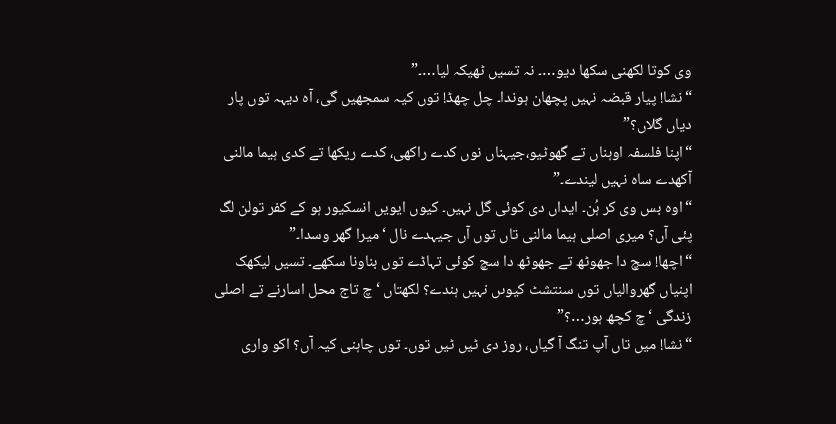وی کوتا لکھنی سکھا دیو…۔ نہ تسیں ٹھیکہ لیا…۔”
“نشا! پیار قبضہ نہیں پچھان ہوندا۔ چل چھڈ! توں کیہ سمجھیں گی، آہ دیہہ توں پار دیاں گلاں؟”
“اپنا فلسفہ اوہناں تے گھوٹیو،جیہناں نوں کدے راکھی، کدے ریکھا تے کدی ہیما مالنی آکھدے ساہ نہیں لیندے۔”
“اوہ بس وی کر ہُن۔ ایداں دی کوئی گل نہیں۔ کیوں ایویں انسکیور ہو کے کفر تولن لگ پئی آں؟ میری اصلی ہیما مالنی تاں توں آں جیہدے نال ‘میرا گھر وسدا۔”
“اچھا! سچ دا جھوٹھ تے جھوٹھ دا سچ کوئی تہاڈے توں بناونا سکھے۔ تسیں لیکھک اپنیاں گھروالیاں توں سنتشٹ کیوںں نہیں ہندے؟ لکھتاں ‘چ تاج محل اسارنے تے اصلی زندگی ‘چ کچھ ہور…؟”
“نشا! میں تاں آپ تنگ آ گیاں، روز دی ٹیں ٹیں توں۔ توں چاہنی کیہ آں؟ اکو واری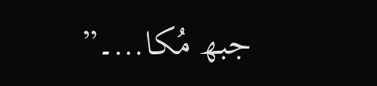جبھ مُکا…۔”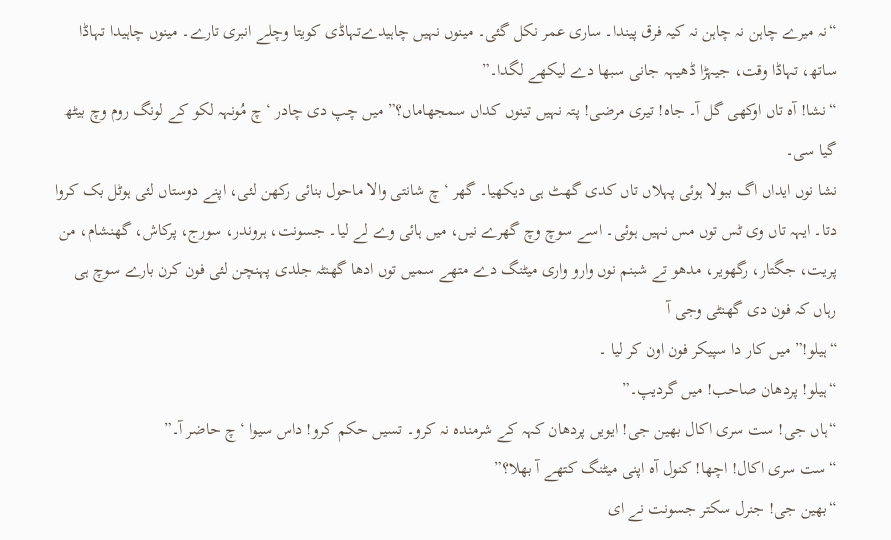“نہ میرے چاہن نہ چاہن نہ کیہ فرق پیندا۔ ساری عمر نکل گئی۔ مینوں نہیں چاہیدےتہاڈی کویتا وچلے انبری تارے۔ مینوں چاہیدا تہاڈا ساتھ، تہاڈا وقت، جیہڑا ڈھیہہ جانی سبھا دے لیکھے لگدا۔”
“نشا! آہ تاں اوکھی گل آ۔ جاہ! تیری مرضی! پتہ نہیں تینوں کداں سمجھاماں؟” میں چپ دی چادر ‘چ مُونہہ لکو کے لونگ روم وچ بیٹھ گیا سی۔
نشا نوں ایداں اگ ببولا ہوئی پہلاں تاں کدی گھٹ ہی دیکھیا۔ گھر ‘چ شانتی والا ماحول بنائی رکھن لئی، اپنے دوستاں لئی ہوٹل بک کروا دتا۔ ایہہ تاں وی ٹس توں مس نہیں ہوئی۔ اسے سوچ وچ گھرے نیں، میں ہائی وے لے لیا۔ جسونت، ہروندر، سورج، پرکاش، گھنشام، من پریت، جگتار، رگھویر، مدھو تے شبنم نوں وارو واری میٹنگ دے متھے سمیں توں ادھا گھنٹہ جلدی پہنچن لئی فون کرن بارے سوچ ہی رہاں کہ فون دی گھنٹی وجی آ
“ہیلو!” میں کار دا سپیکر فون اون کر لیا ۔
“ہیلو! پردھان صاحب! میں گردیپ۔”
“ہاں جی! ست سری اکال بھین جی! ایویں پردھان کہہ کے شرمندہ نہ کرو۔ تسیں حکم کرو! داس سیوا ‘چ حاضر آ۔”
“ست سری اکال! اچھا! کنول آہ اپنی میٹنگ کتھے آ بھلا؟”
“بھین جی! جنرل سکتر جسونت نے ای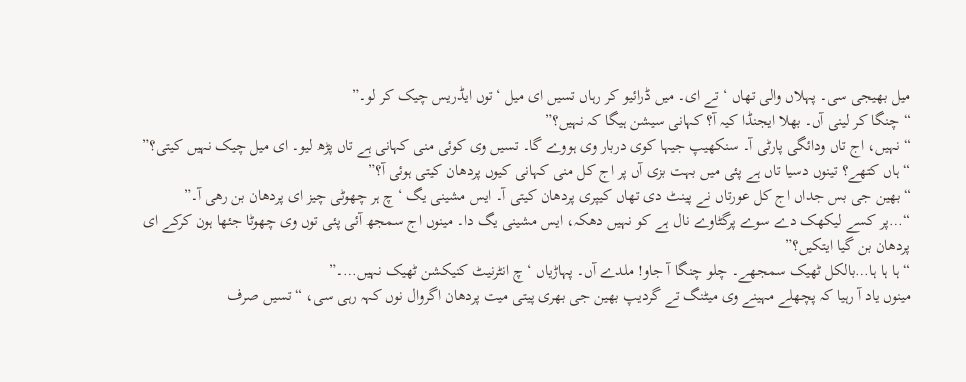میل بھیجی سی۔ پہلاں والی تھاں ‘تے ای۔ میں ڈرائیو کر رہاں تسیں ای میل ‘توں ایڈریس چیک کر لو۔”
“چنگا کر لینی آں۔ بھلا ایجنڈا کیہ آ؟ کہانی سیشن ہیگا کہ نہیں؟”
“نہیں، اج تاں ودائگی پارٹی آ۔ سنکھیپ جیہا کوی دربار وی ہووے گا۔ تسیں وی کوئی منی کہانی ہے تاں پڑھ لیو۔ ای میل چیک نہیں کیتی؟”
“ہاں کتھے؟ تینوں دسیا تاں ہے پئی میں بہت بزی آں پر اج کل منی کہانی کیوں پردھان کیتی ہوئی آ؟”
“بھین جی بس جداں اج کل عورتاں نے پینٹ دی تھاں کیپری پردھان کیتی آ۔ ایس مشینی یگ ‘چ ہر چھوٹی چیز ای پردھان بن رھی آ۔”
“…پر کسے لیکھک دے سوے پرگٹاوے نال ہے کو نہیں دھکہ، ایس مشینی یگ دا۔ مینوں اج سمجھ آئی پئی توں وی چھوٹا جئھا ہون کرکے ای پردھان بن گیا ایتکیں؟”
“ہا ہا ہا…بالکل ٹھیک سمجھے۔ چلو چنگا آ جاو! ملدے آں۔ پہاڑیاں ‘چ انٹرنیٹ کنیکشن ٹھیک نہیں…۔”
مینوں یاد آ رہیا کہ پچھلے مہینے وی میٹنگ تے گردیپ بھین جی بھری پیتی میت پردھان اگروال نوں کہہ رہی سی، “تسیں صرف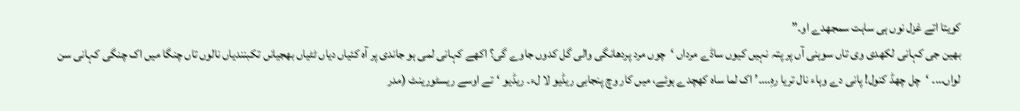کویتا اتے غزل نوں ہی ساہت سمجھدے او۔”
بھین جی کہانی لکھدی وی تاں سوہنی آں پر پتہ نہیں کیوں ساڈے مرداں ‘چوں مرد پردھانگی والی گل کدوں جاوے گی؟ اکھے کہانی لمی ہو جاندی پر آہ کئیاں دیاں ٹٹیاں بھجیانں تکبنندیاں نالوں تاں چنگا میں اک چنگی کہانی سن لواں…۔ ‘چل چھڈ کنول! پانی دے وہاء نال تریا رہِ…۔’ اک لما ساہ کھچدے ہوئے، میں کار وچ پنجابی ریڈیو لا لء۔ ریڈیو ‘تے اوسے ریسٹورینٹ (مدر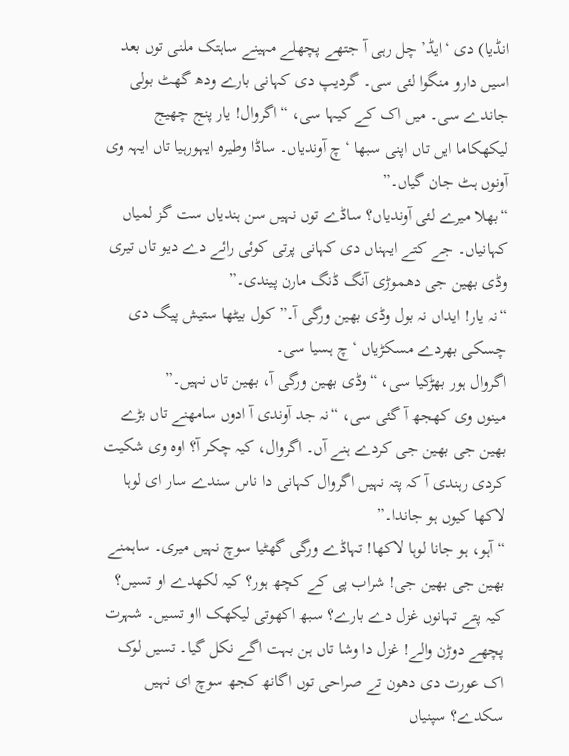انڈیا) دی ‘ایڈ’ چل رہی آ جتھے پچھلے مہینے ساہتک ملنی توں بعد اسیں دارو منگوا لئی سی۔ گردیپ دی کہانی بارے ودھ گھٹ بولی جاندے سی۔ میں اک کے کیہا سی، “اگروال! یار پنج چھیج لیکھکاما ایں تاں اپنی سبھا ‘چ آوندیاں۔ ساڈا وطیرہ ایہورہیا تاں ایہہ وی آونوں ہٹ جان گیاں۔”
“بھلا میرے لئی آوندیاں؟ ساڈے توں نہیں سن ہندیاں ست گز لمیاں کہانیاں۔ جے کتے ایہناں دی کہانی پرتی کوئی رائے دے دیو تاں تیری وڈی بھین جی دھموڑی آنگ ڈنگ مارن پیندی۔”
“نہ یار! ایداں نہ بول وڈی بھین ورگی آ۔” کول بیٹھا ستیش پیگ دی چسکی بھردے مسکڑیاں ‘چ ہسیا سی۔
اگروال ہور بھڑکیا سی، “وڈی بھین ورگی آ، بھین تاں نہیں۔”
مینوں وی کھجھ آ گئی سی، “نہ جد آوندی آ ادوں سامھنے تاں بڑے بھین جی بھین جی کردے ہنے آں۔ اگروال، کیہ چکر آ؟ اوہ وی شکیت کردی رہندی آ کہ پتہ نہیں اگروال کہانی دا ناںں سندے سار ای لوہا لاکھا کیوں ہو جاندا۔”
“آہو، ہو جانا لوہا لاکھا! تہاڈے ورگی گھٹیا سوچ نہیں میری۔ ساہمنے بھین جی بھین جی! شراب پی کے کچھ ہور؟ کیہ لکھدے او تسیں؟ کیہ پتے تہانوں غزل دے بارے؟ سبھ اکھوتی لیکھک ااو تسیں۔ شہرت پچھے دوڑن والے! غزل دا وشا تاں ہن بہت اگے نکل گیا۔ تسیں لوک اک عورت دی دھون تے صراحی توں اگانھ کجھ سوچ ای نہیں سکدے؟ سپنیاں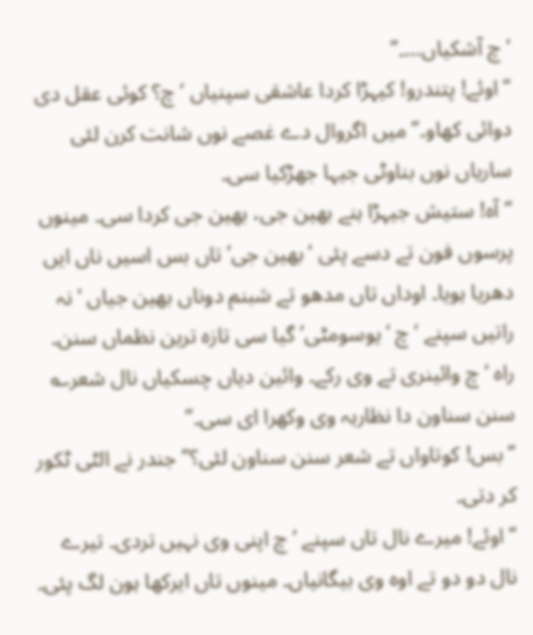‘چ آشکیاں…۔”
“اوئے! پتندرو! کیہڑا کردا عاشقی سپنیاں ‘چ؟ کوئی عقل دی دوائی کھاو۔” میں اگروال دے غصے نوں شانت کرن لئی ساریاں نوں بناوٹی جیہا جھڑکیا سی۔
“آہ! ستیش جیہڑا ہنے بھین جی، بھین جی کردا سی۔ مینوں پرسوں فون تے دسے پئی ‘بھین جی’ تاں بس اسیں ناں ایں دھریا ہویا۔ اوداں تاں مدھو تے شبنم دوناں بھین جیاں ‘نہ راتیں سپنے ‘چ ‘یوسومٹی’ گیا سی تازہ ترین نظماں سنن۔ راہ ‘چ وائینری تے وی رکے۔ وائین دیاں چسکیاں نال شعر؎ سنن سناون دا نظارہہ وی وکھرا ای سی۔”
“بس! کوتاواں تے شعر سنن سناون لئی؟” جندر نے الٹی ٹکور کر دتی۔
“اوئے! میرے نال تاں سپنے ‘چ اپنی وی نہیں تردی۔ تیرے نال دو دو تے اوہ وی بیگانیاں۔ مینوں تاں ایرکھا ہون لگ پئی۔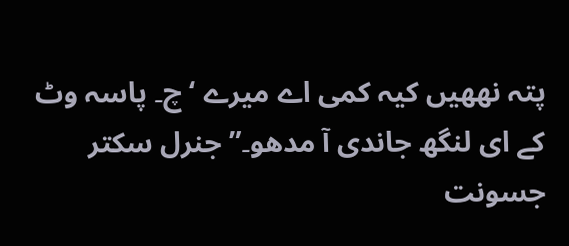پتہ نھھیں کیہ کمی اے میرے ‘چ۔ پاسہ وٹ کے ای لنگھ جاندی آ مدھو۔” جنرل سکتر جسونت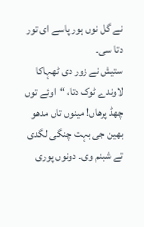نے گل نوں ہور پاسے ای تور دتا سی۔
ستیش نے زور دی ٹھہاکا لاوندے ٹوک دتا، “اوئے توں چھڈ پرھاں! مینوں تاں مدھو بھین جی بہت چنگی لگدی تے شبنم وی۔ دونوں پوری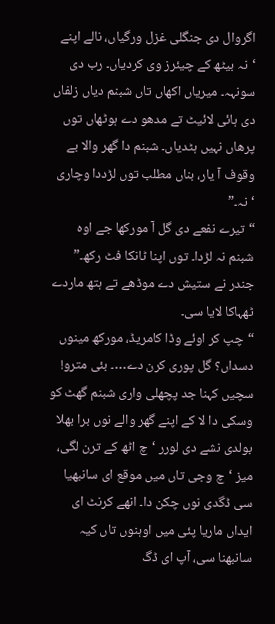اگروال دی جنگلی غزل ورگیاں، نالے اپنے ‘نہ بیٹھ کے چیئرز وی کردیاں۔ رب دی سونہہ۔ میریاں اکھاں تاں شبنم دیاں زلفاں دی ہائی لائیٹ تے مدھو دے ہوٹھاں توں پرھاں نہیں ہٹدیاں۔ شبنم دا گھر والا بے وقوف آ یار، بناں مطلب توں لڑددا وچاری ‘نہ۔”
“تیرے نفعے دی گل آ مورکھا جے اوہ شبنم نہ لڑدا۔ توں اپنا ٹانکا فٹ رکھ۔” جندر نے ستیش دے موڈھے تے ہتھ ماردے ٹھہاکا لایا سی۔
“چپ کر اوئے وڈا کامریڈ، مورکھ مینوں دسداں؟ گل پوری کرن دے…۔ بئی مترو! سچیں کہنا جد پچھلی واری شبنم گھٹ کو وسکی دا لا کے اپنے گھر والے نوں برا بھلا بولدی نشے دی لورر ‘چ اٹھ کے ترن لگی، میز ‘چ وجی تاں میں موقع ای سانبھیا سی ڈگدی نوں چکن دا۔ انھے کرنٹ ای ایداں ماریا پئی میں اوہنوں تاں کیہ سانبھنا سی، آپ ای ڈگ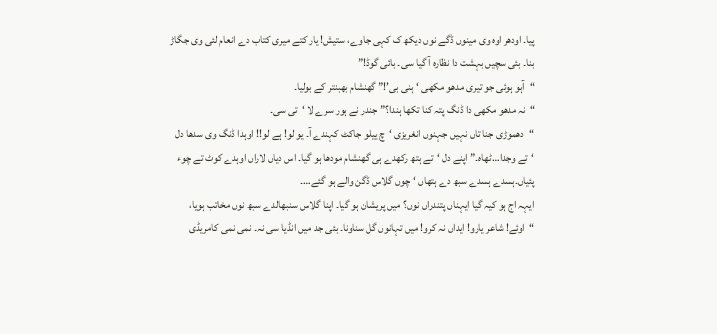پیا۔ اودھر اوہ وی مینوں ڈگے نوں دیکھ ک کہی جاوے، ستیش! یار کتے میری کتاب دے انعام لئی وی جگاڑ بنا۔ بئی سچیں بہشت دا نظارہ آ گیا سی۔ بائی گوڈ!”
“آہو ہوئی جو تیری مدھو مکھی ‘ہنی بی’!” گھنشام بھبنتر کے بولیا۔
“نہ مدھو مکھی دا ڈنگ پتہ کنا تکھا ہندا؟” جندر نے ہور سرے لا ‘تی سی۔
“دھموڑی جنا تاں نہیں جہنوں انغریزی ‘چ ییلو جاکٹ کہندے آ۔ یو لو! ہے لو!! اوہدا ڈنگ وی سدھا دل ‘تے وجدا…ٹھاہ۔” اپنے دل ‘تے ہتھ رکھدے ہی گھنشام مودھا ہو گیا۔ اس دیاں لاراں اوہدے کوٹ تے چوء پئیاں۔ہسدے ہسدے سبھ دے ہتھاں ‘چوں گلاس ڈگن والے ہو گئے…۔
ایہہ اج ہو کیہ گیا ایہناں پتندراں نوں؟ میں پریشان ہو گیا۔ اپنا گلاس سنبھالدے سبھ نوں مخاتب ہویا، “اوئے! شاعر یارو! ایداں نہ کرو! میں تہانوں گل سناونا۔ بئی جد میں انڈیا سی نہ۔ نمی نمی کامریڈی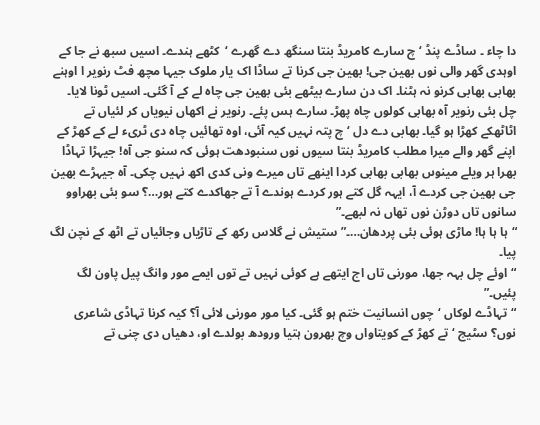دا چاء ۔ ساڈے پنڈ ‘چ سارے کامریڈ بنتا سنگھ دے گھرے ‘کٹھے ہندے۔ اسیں سبھ نے جا کے اوہدی گھر والی نوں بھین جی! بھین جی کرنا تے ساڈا اک یار ملوک جیہا مچھ فٹ رنویر ا اوہنے بھابی بھابی کرنو نہ ہٹنا۔ اک دن سارے بیٹھے بئی بھین جی چاہ لے کے آ گئی۔ اسیں ٹونا لایا۔ چل بئی رنویر آہ بھابی کولوں چاہ پھڑ۔ سارے ہس پئے۔ رنویر نے اکھاں نیویاں کر لئیاں تے اٹاٹھکے کھڑا ہو گیا۔ بھابی دے دل ‘چ پتہ نہیں کیہ آئی، اوہ تھائیں چاہ دی ٹریء لے کے کھڑ کے اپنے گھر والے میرا مطلب کامریڈ بنتا سیوں نوں سنبودھت ہوئی کہ سنو جی آہ! جیہڑا تہاڈا بھرا ہر ویلے مینوںں بھابی بھابی کردا اینھے تاں میرے ونی کدی اکھ نہیں چکی۔ آہ جیہڑے بھین جی بھین جی کردے آ، ایہہ گل کتے ہور کردے ہوندے آ تے جھاکدے کتے ہور…؟ سو بئی بھراوو سانوں تاں دوڑن نوں تھاں نہ لبھے۔”
“ہا ہا ہا! ماڑی ہوئی بئی پردھان…۔” ستیش نے گلاس رکھ کے تاڑیاں وجائیاں تے اٹھ کے نچن لگ پیا۔
“اوئے چل بہہ جھا، مورنی تاں اج ایتھے ہے کوئی نہیں تے توں ایمے مور وانگ پیل پاون لگ پئیں۔”
“تہاڈے لوکاں ‘چوں انسانیت ختم ہو گئی۔ کیا مور مورنی لائی آ؟ کیہ کرنا تہاڈی شاعری نوں؟ سٹیج ‘تے کھڑ کے کویتاواں وچ بھرون ہتیا ورودھ بولدے او، دھیاں دی چنی تے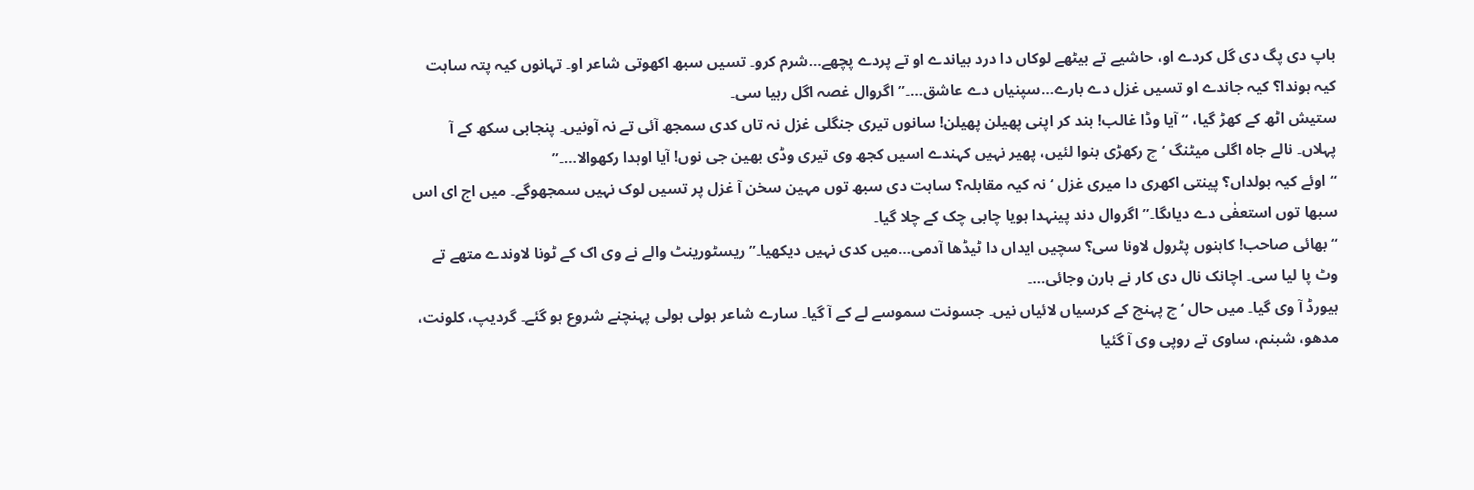باپ دی پگ دی گل کردے او، حاشیے تے بیٹھے لوکاں دا درد بیاندے او تے پردے پچھے…شرم کرو۔ تسیں سبھ اکھوتی شاعر او۔ تہانوں کیہ پتہ ساہت کیہ ہوندا؟ کیہ جاندے او تسیں غزل دے بارے…سپنیاں دے عاشق…۔” اگروال غصہ اگل رہیا سی۔
ستیش اٹھ کے کھڑ گیا، “آیا وڈا غالب! بند کر اپنی پھیلن پھیلن! سانوں تیری جنگلی غزل نہ تاں کدی سمجھ آئی تے نہ آونیں۔ پنجابی سکھ کے آ پہلاں۔ نالے جاہ اگلی میٹنگ ‘چ رکھڑی بنوا لئیں، پھیر نہیں کہندے اسیں کجھ وی تیری وڈی بھین جی نوں! آیا اوہدا رکھوالا…۔”
“اوئے کیہ بولداں؟ پینتی اکھری دا میری غزل ‘نہ کیہ مقابلہ؟ ساہت دی سبھ توں مہین سخن آ غزل پر تسیں لوک نہیں سمجھوگے۔ میں اج ای اس سبھا توں استعفٰی دے دیاںگا۔” اگروال دند پینہدا ہویا چابی چک کے چلا گیا۔
“بھائی صاحب! کاہنوں پٹرول لاونا سی؟ سچیں ایداں دا ٹیڈھا آدمی…میں کدی نہیں دیکھیا۔” ریسٹورینٹ والے نے وی اک کے ٹونا لاوندے متھے تے وٹ پا لیا سی۔ اچانک نال دی کار نے ہارن وجائی…۔
ہیورڈ آ وی گیا۔ میں حال ‘چ پہنچ کے کرسیاں لائیاں نیں۔ جسونت سموسے لے کے آ گیا۔ سارے شاعر ہولی ہولی پہنچنے شروع ہو گئے۔ گردیپ، کلونت، مدھو، شبنم، ساوی تے روپی وی آ گئیا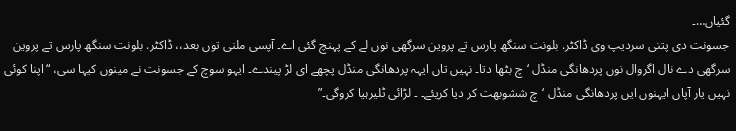گئیاں…۔
جسونت دی پتنی سردیپ وی ڈاکٹر. بلونت سنگھ پارس تے پروین سرگھی نوں لے کے پہنچ گئی اے۔ آپسی ملنی توں بعد،، ڈاکٹر. بلونت سنگھ پارس تے پروین سرگھی دے نال اگروال نوں پردھانگی منڈل ‘چ بٹھا دتا۔ نہیں تاں ایہہ پردھانگی منڈل پچھے ای لڑ پیندے۔ ایہو سوچ کے جسونت نے مینوں کیہا سی، “اپنا کوئی نہیں یار آپاں ایہنوں ایں پردھانگی منڈل ‘چ ششوبھت کر دیا کریئے۔ ۔ لڑائی ٹلیرہیا کروگی۔”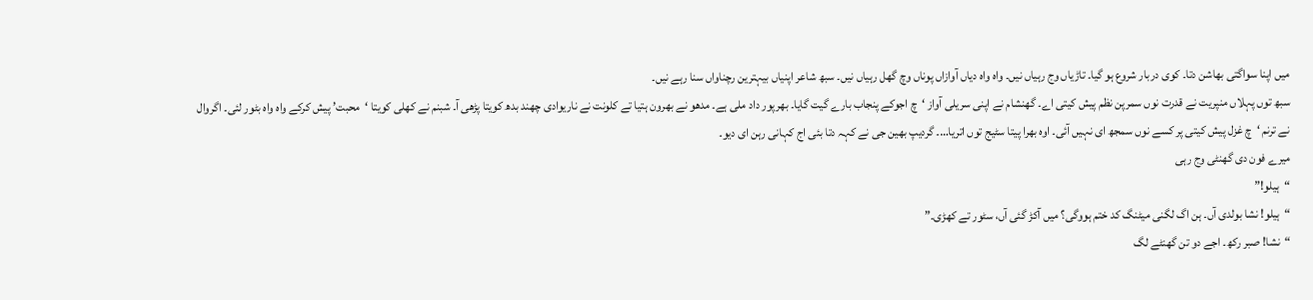میں اپنا سواگتی بھاشن دتا۔ کوی دربار شروع ہو گیا۔ تاڑیاں وج رہیاں نیں۔ واہ واہ دیاں آوازاں پوناں وچ گھل رہیاں نیں۔ سبھ شاعر اپنیاں بیہترین رچناواں سنا رہے نیں۔
سبھ توں پہلاں منپریت نے قدرت نوں سمرپن نظم پیش کیتی اے۔ گھنشام نے اپنی سریلی آواز ‘چ اجوکے پنجاب بارے گیت گایا۔ بھرپور داد ملی ہے۔ مدھو نے بھرون ہتیا تے کلونت نے ناریوادی چھند بدھ کویتا پڑھی آ۔ شبنم نے کھلی کویتا ‘محبت’ پیش کرکے واہ واہ بٹور لئی۔ اگروال نے ترنم ‘چ غزل پیش کیتی پر کسے نوں سمجھ ای نہیں آئی۔ اوہ بھرا پیتا سٹیج توں اتریا…۔ گردیپ بھین جی نے کہہ دتا بئی اج کہانی رہن ای دیو۔
میرے فون دی گھنٹی وج رہی
“ہیلو!”
“ہیلو! نشا بولدی آں۔ ہن اگ لگنی میٹنگ کد ختم ہووگی؟ میں آکڑ گئی آں، سٹور تے کھڑی۔”
“نشا! صبر رکھ۔ اجے دو تن گھنٹے لگ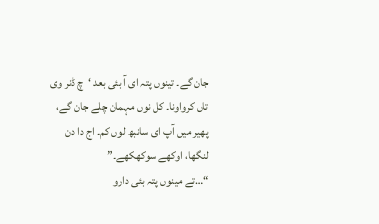جان گے۔ تینوں پتہ ای آ بئی بعد ‘چ ڈنر وی تاں کرواونا۔ کل نوں مہمان چلے جان گے، پھیر میں آپ ای سانبھ لوں کم۔ اج دا دن لنگھا، اوکھے سوکھکھے۔”
“…تے مینوں پتہ بئی دارو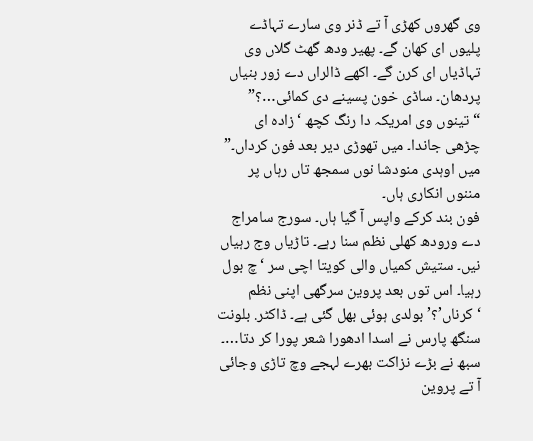وی گھروں کھڑی آ تے ڈنر وی سارے تہاڈے پلیوں ای کھان گے۔ پھیر ودھ گھٹ گلاں وی تہاڈیاں ای کرن گے۔ اکھے ڈالراں دے زور بنیاں پردھان۔ ساڈی خون پسینے دی کمائی…؟”
“تینوں وی امریکہ دا رنگ کچھ ‘زادہ ای چڑھی جاندا۔ میں تھوڑی دیر بعد فون کرداں۔” میں اوہدی منودشا نوں سمجھ تاں رہاں پر مننوں انکاری ہاں۔
فون بند کرکے واپس آ گیا ہاں۔ سورج سامراج دے ورودھ کھلی نظم سنا رہے۔ تاڑیاں وج رہیاں نیں۔ ستیش کمیاں والی کویتا اچی سر ‘چ بول رہیا۔ اس توں بعد پروین سرگھی اپنی نظم ‘کرناں’؟’ بولدی ہوئی بھل گئی ہے۔ ڈاکٹر. بلونت سنگھ پارس نے اسدا ادھورا شعر پورا کر دتا…۔ سبھ نے بڑے نزاکت بھرے لہجے وچ تاڑی وجائی آ تے پروین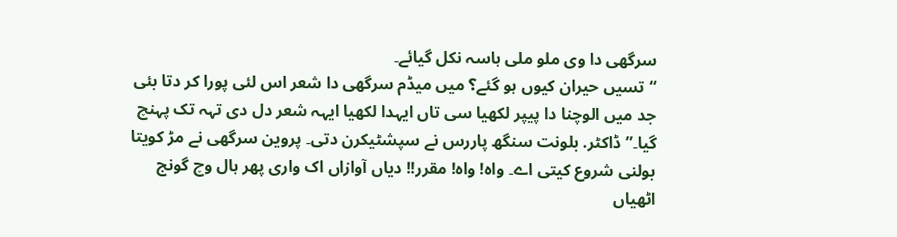سرگھی دا وی ملو ملی ہاسہ نکل گیائے۔
“تسیں حیران کیوں ہو گئے؟ میں میڈم سرگھی دا شعر اس لئی پورا کر دتا بئی جد میں الوچنا دا پیپر لکھیا سی تاں ایہدا لکھیا ایہہ شعر دل دی تہہ تک پہنچ گیا۔” ڈاکٹر. بلونت سنگھ پاررس نے سپشٹیکرن دتی۔ پروین سرگھی نے مڑ کویتا بولنی شروع کیتی اے۔ واہ! واہ! مقرر!! دیاں آوازاں اک واری پھر ہال وچ گونج اٹھیاں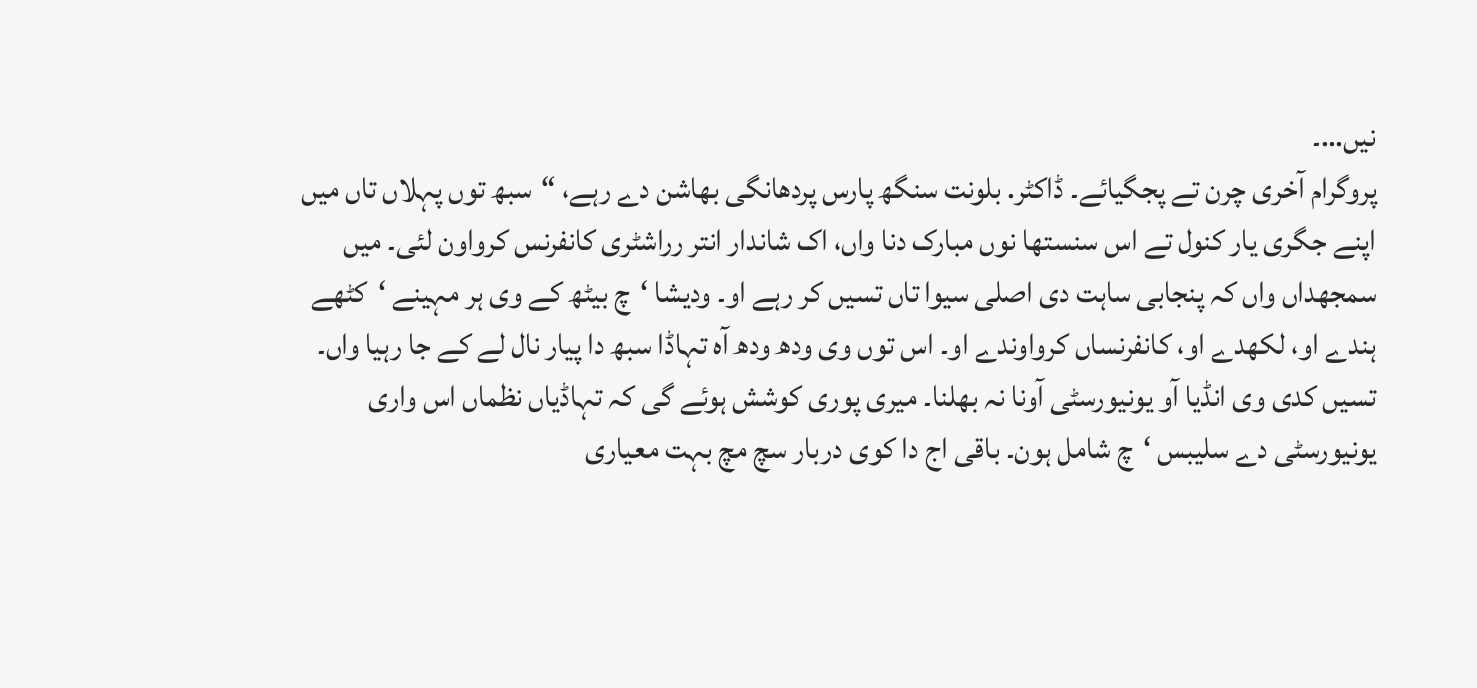نیں…۔
پروگرام آخری چرن تے پجگیائے۔ ڈاکٹر. بلونت سنگھ پارس پردھانگی بھاشن دے رہے، “سبھ توں پہلاں تاں میں اپنے جگری یار کنول تے اس سنستھا نوں مبارک دنا واں، اک شاندار انتر رراشٹری کانفرنس کرواون لئی۔ میں سمجھداں واں کہ پنجابی ساہت دی اصلی سیوا تاں تسیں کر رہے او۔ ودیشا ‘چ بیٹھ کے وی ہر مہینے ‘کٹھے ہندے او، لکھدے او، کانفرنساں کرواوندے او۔ اس توں وی ودھ ودھ آہ تہاڈا سبھ دا پیار نال لے کے جا رہیا واں۔ تسیں کدی وی انڈیا آو یونیورسٹی آونا نہ بھلنا۔ میری پوری کوشش ہوئے گی کہ تہاڈیاں نظماں اس واری یونیورسٹی دے سلیبس ‘چ شامل ہون۔ باقی اج دا کوی دربار سچ مچ بہت معیاری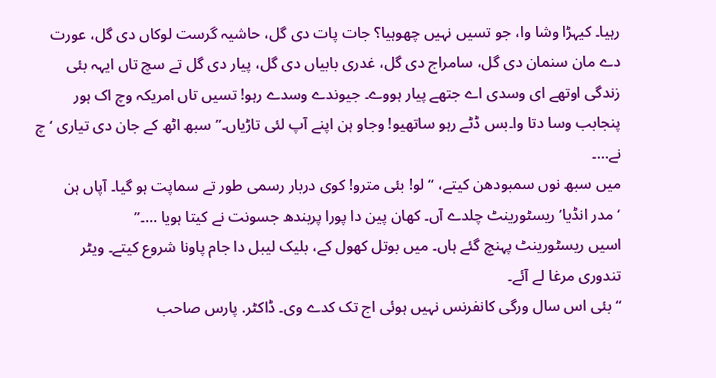رہیا۔ کیہڑا وشا وا، جو تسیں نہیں چھوہیا؟ جات پات دی گل، حاشیہ گرست لوکاں دی گل، عورت دے مان سنمان دی گل، سامراج دی گل، غدری بابیاں دی گل، پیار دی گل تے سچ تاں ایہہ بئی زندگی اوتھے ای وسدی اے جتھے پیار ہووے۔ جیوندے وسدے رہو! تسیں تاں امریکہ وچ اک ہور پنجابب وسا دتا وا۔بس ڈٹے رہو ساتھیو! وجاو ہن اپنے آپ لئی تاڑیاں۔” سبھ اٹھ کے جان دی تیاری ‘چ نے…۔
میں سبھ نوں سمبودھن کیتے، “لو! بئی مترو! کوی دربار رسمی طور تے سماپت ہو گیا۔ آپاں ہن ‘مدر انڈیا’ ریسٹورینٹ چلدے آں۔ کھان پین دا پورا پربندھ جسونت نے کیتا ہویا …۔”
اسیں ریسٹورینٹ پہنچ گئے ہاں۔ میں بوتل کھول کے، بلیک لیبل دا جام پاونا شروع کیتے۔ ویٹر تندوری مرغا لے آئے۔
“بئی اس سال ورگی کانفرنس نہیں ہوئی اج تک کدے وی۔ ڈاکٹر. پارس صاحب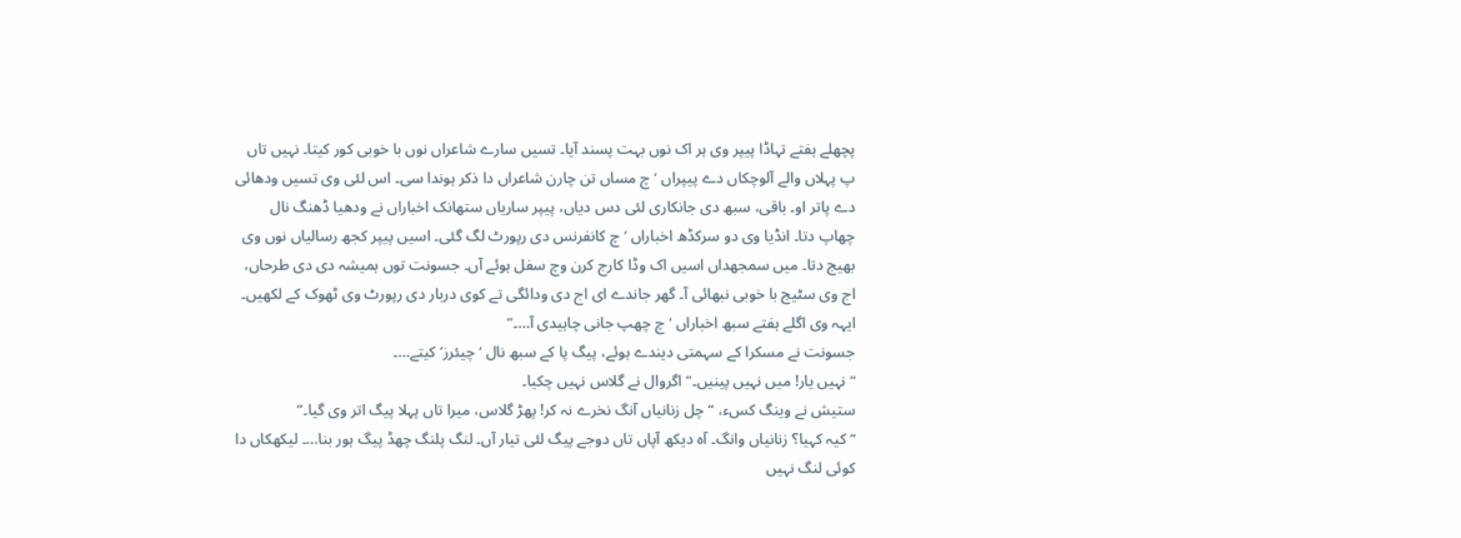پچھلے ہفتے تہاڈا پیپر وی ہر اک نوں بہت پسند آیا۔ تسیں سارے شاعراں نوں با خوبی کور کیتا۔ نہیں تاں پ پہلاں والے آلوچکاں دے پیپراں ‘چ مساں تن چارن شاعراں دا ذکر ہوندا سی۔ اس لئی وی تسیں ودھائی دے پاتر او۔ باقی، سبھ دی جانکاری لئی دس دیاں، پیپر ساریاں ستھانک اخباراں نے ودھیا ڈھنگ نال چھاپ دتا۔ انڈیا وی دو سرکڈھ اخباراں ‘چ کانفرنس دی رپورٹ لگ گئی۔ اسیں پیپر کجھ رسالیاں نوں وی بھیج دتا۔ میں سمجھداں اسیں اک وڈا کارج کرن وچ سفل ہوئے آں۔ جسونت توں ہمیشہ دی دی طرحاں، اج وی سٹیج با خوبی نبھائی آ۔ گھر جاندے ای اج دی ودائگی تے کوی دربار دی رپورٹ وی ٹھوک کے لکھیں۔ ایہہ وی اگلے ہفتے سبھ اخباراں ‘چ چھپ جانی چاہیدی آ…۔”
جسونت نے مسکرا کے سہمتی دیندے ہوئے، پیگ پا کے سبھ نال ‘چیئرز’ کیتے…۔
“نہیں یار! میں نہیں پینیں۔” اگروال نے گلاس نہیں چکیا۔
ستیش نے وینگ کسء، “چل زنانیاں آنگ نخرے نہ کر! پھڑ گلاس، میرا تاں پہلا پیگ اتر وی گیا۔”
“کیہ کہیا؟ زنانیاں وانگ۔ آہ دیکھ آپاں تاں دوجے پیگ لئی تیار آں۔ لنگ پلنگ چھڈ پیگ ہور بنا…۔ لیکھکاں دا کوئی لنگ نہیں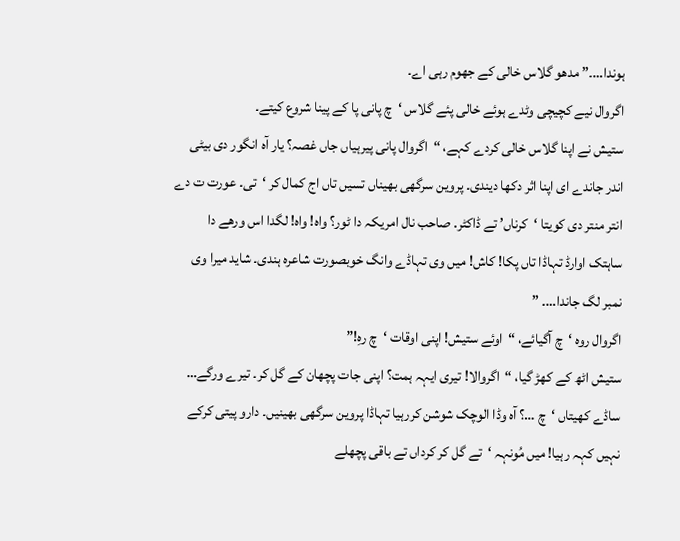ہوندا…۔” مدھو گلاس خالی کے جھوم رہی اے۔
اگروال نیے کچیچی وٹدے ہوئے خالی پئے گلاس ‘چ پانی پا کے پینا شروع کیتے۔
ستیش نے اپنا گلاس خالی کردے کہے، “اگروال پانی پیرہیاں جاں غصہ؟ یار آہ انگور دی بیٹی اندر جاندے ای اپنا اثر دکھا دیندی۔ پروین سرگھی بھیناں تسیں تاں اج کمال کر ‘تی۔ عورت ت دے انتر منتر دی کویتا ‘کرناں’ تے ڈاکٹر. صاحب نال امریکہ دا ٹور؟ واہ! واہ! لگدا اس ورھے دا ساہتک اوارڈ تہاڈا تاں پکا! کاش! میں وی تہاڈے وانگ خوبصورت شاعرہ ہندی۔ شاید میرا وی نمبر لگ جاندا…۔ ”
اگروال روہ ‘چ آگیائے، “اوئے ستیش! اپنی اوقات ‘چ رہِ!”
ستیش اٹھ کے کھڑ گیا، “اگروالا! تیری ایہہ ہمت؟ اپنی جات پچھان کے گل کر۔ تیرے ورگے… ساڈے کھیتاں ‘چ …؟ آہ وڈا الوچک شوشن کررہیا تہاڈا پروین سرگھی بھینیں۔ دارو پیتی کرکے نہیں کہہ رہیا! میں مُونہہ ‘تے گل کر کرداں تے باقی پچھلے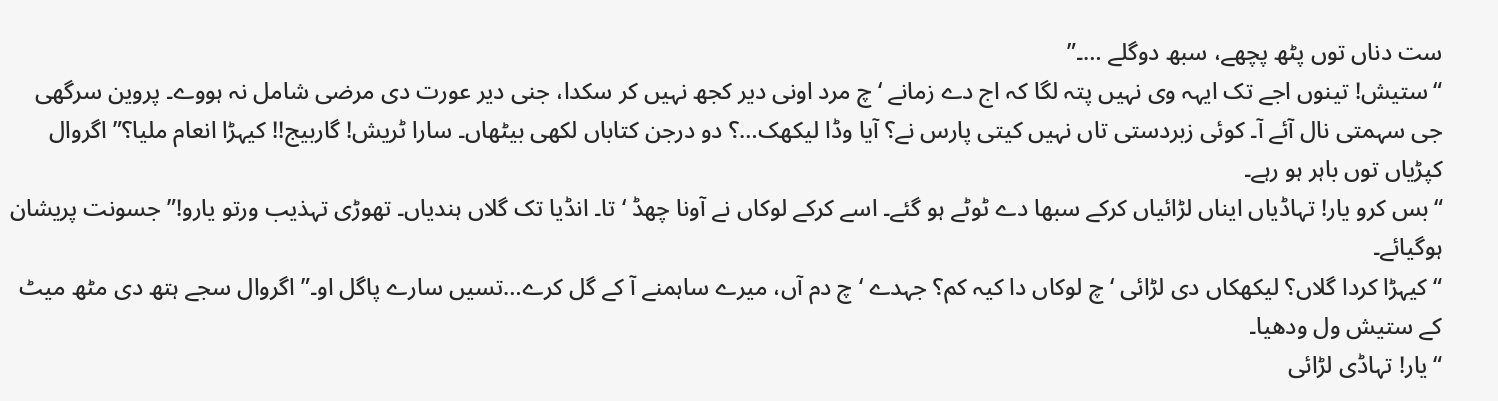ست دناں توں پٹھ پچھے، سبھ دوگلے …۔”
“ستیش! تینوں اجے تک ایہہ وی نہیں پتہ لگا کہ اج دے زمانے ‘چ مرد اونی دیر کجھ نہیں کر سکدا، جنی دیر عورت دی مرضی شامل نہ ہووے۔ پروین سرگھی جی سہمتی نال آئے آ۔ کوئی زبردستی تاں نہیں کیتی پارس نے؟ آیا وڈا لیکھک…؟ دو درجن کتاباں لکھی بیٹھاں۔ سارا ٹریش! گاربیج!! کیہڑا انعام ملیا؟” اگروال کپڑیاں توں باہر ہو رہے۔
“بس کرو یار! تہاڈیاں ایناں لڑائیاں کرکے سبھا دے ٹوٹے ہو گئے۔ اسے کرکے لوکاں نے آونا چھڈ ‘تا۔ انڈیا تک گلاں ہندیاں۔ تھوڑی تہذیب ورتو یارو!” جسونت پریشان ہوگیائے۔
“کیہڑا کردا گلاں؟ لیکھکاں دی لڑائی ‘چ لوکاں دا کیہ کم؟ جہدے ‘چ دم آں، میرے ساہمنے آ کے گل کرے…تسیں سارے پاگل او۔” اگروال سجے ہتھ دی مٹھ میٹ کے ستیش ول ودھیا۔
“یار! تہاڈی لڑائی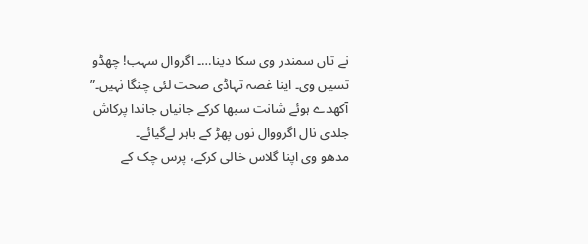نے تاں سمندر وی سکا دینا…۔ اگروال سہب! چھڈو تسیں وی۔ اینا غصہ تہاڈی صحت لئی چنگا نہیں۔” آکھدے ہوئے شانت سبھا کرکے جانیاں جاندا پرکاش جلدی نال اگرووال نوں پھڑ کے باہر لےگیائے۔
مدھو وی اپنا گلاس خالی کرکے، پرس چک کے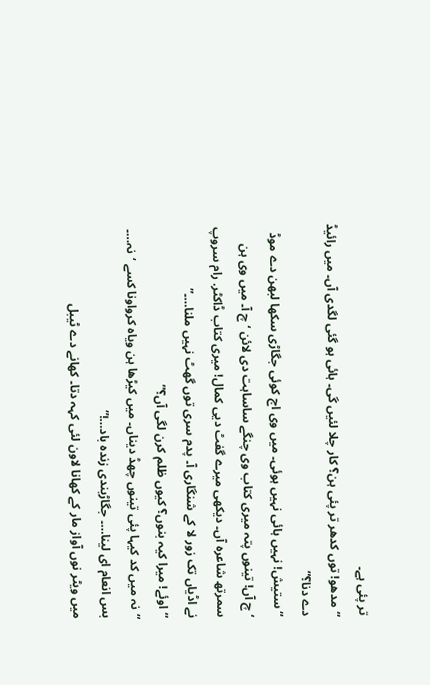تر پئی ہے۔
“مدھو! توں کدھر تر پئی ہن؟ کار چلا لئیں گی۔ ہائی ہو گئی لگدی آں۔ میں رائیڈ دے دنا؟”
“ستیش! نہیں ہائی نہیں ہوئی۔ میں وی اج کوئی جگاڑی سکھا لبھن دے موڈ ‘چ آں! تینوں پتہ میری کتاب وی چنگے ساساہت دی لائن ‘چ آ۔ میں وی ہن سمرتھ شاعرہ آں۔ دیکھی میرے گفٹ دیی کمال! میری کتاب ڈاکٹر. رام سروپ نے اڈیاں تک زور لا کے شنگاری آ۔ پدم سری توں گھٹ نہیں ملنا…۔”
“اوئے! میرا کیہ بنوں؟ کیوں ظلم کرن لگی آں؟”
“نہ میں کد کیہا پئی تینوں چھڈ دیناں۔ میں کیڑھا ہن ویاہ کرواونا کسے ‘نہ…۔ بس انعام ای لینا…۔ جگاڑبندی زندہ باد…!”
میں ویٹر نوں آواز مار کے کھانا لاون لئی کہہ دتا۔ کھانے دے ٹیبل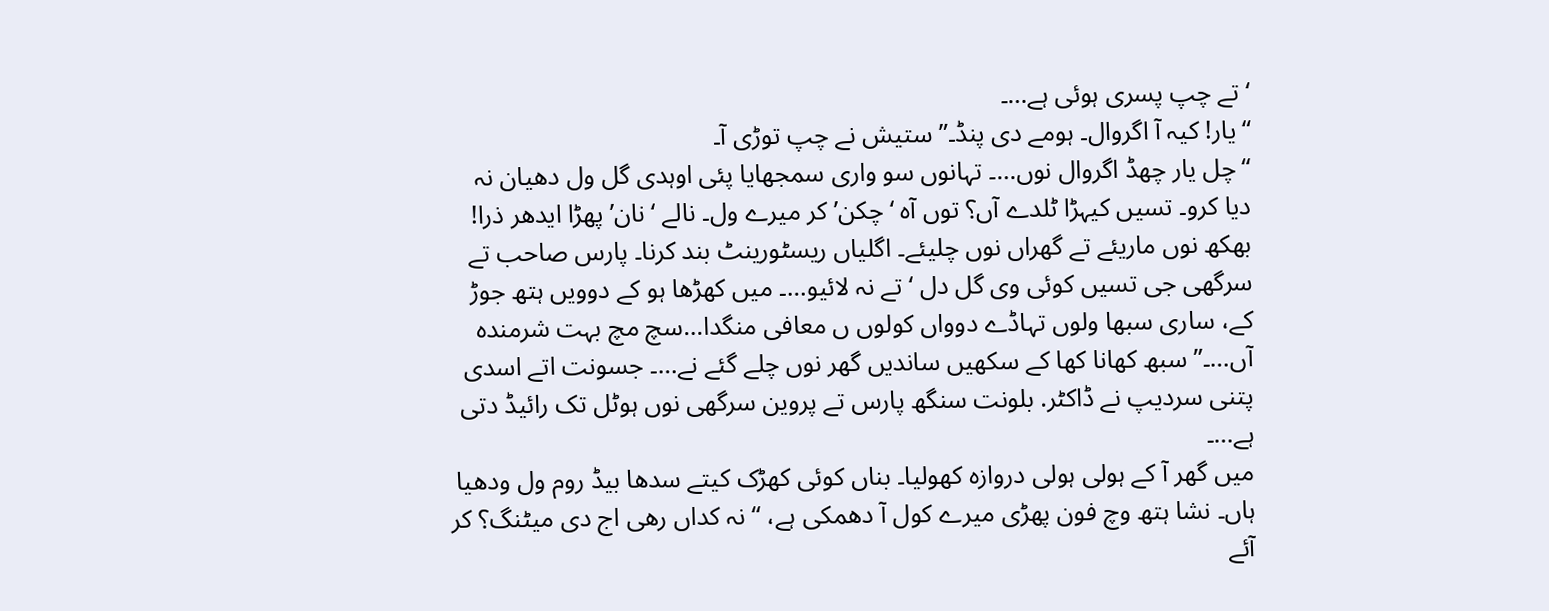‘تے چپ پسری ہوئی ہے…۔
“یار! کیہ آ اگروال۔ ہومے دی پنڈ۔” ستیش نے چپ توڑی آ۔
“چل یار چھڈ اگروال نوں…۔ تہانوں سو واری سمجھایا پئی اوہدی گل ول دھیان نہ دیا کرو۔ تسیں کیہڑا ٹلدے آں؟ توں آہ ‘چکن’ کر میرے ول۔ نالے ‘نان’ پھڑا ایدھر ذرا! بھکھ نوں ماریئے تے گھراں نوں چلیئے۔ اگلیاں ریسٹورینٹ بند کرنا۔ پارس صاحب تے سرگھی جی تسیں کوئی وی گل دل ‘تے نہ لائیو…۔ میں کھڑھا ہو کے دوویں ہتھ جوڑ کے، ساری سبھا ولوں تہاڈے دوواں کولوں ں معافی منگدا…سچ مچ بہت شرمندہ آں…۔” سبھ کھانا کھا کے سکھیں ساندیں گھر نوں چلے گئے نے…۔ جسونت اتے اسدی پتنی سردیپ نے ڈاکٹر. بلونت سنگھ پارس تے پروین سرگھی نوں ہوٹل تک رائیڈ دتی ہے…۔
میں گھر آ کے ہولی ہولی دروازہ کھولیا۔ بناں کوئی کھڑک کیتے سدھا بیڈ روم ول ودھیا ہاں۔ نشا ہتھ وچ فون پھڑی میرے کول آ دھمکی ہے، “نہ کداں رھی اج دی میٹنگ؟ کر آئے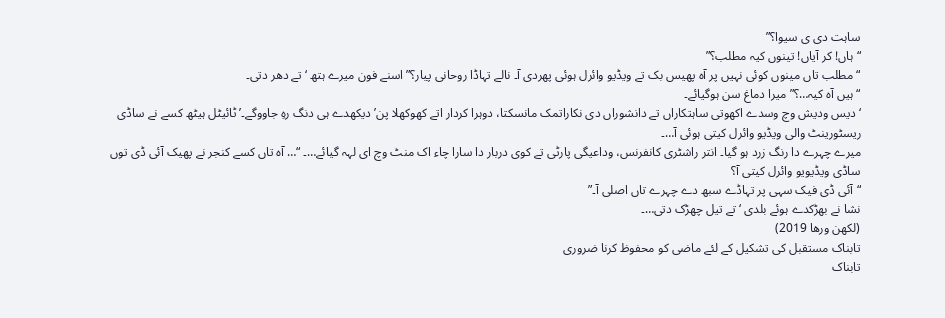ساہت دی ی سیوا؟”
“ہاں! کر آیاں! تینوں کیہ مطلب؟”
“مطلب تاں مینوں کوئی نہیں پر آہ پھیس بک تے ویڈیو وائرل ہوئی پھردی آ۔ نالے تہاڈا روحانی پیار؟” اسنے فون میرے ہتھ ‘تے دھر دتی۔
“ہیں آہ کیہ…؟” میرا دماغ سن ہوگیائے۔
‘دیس ودیش وچ وسدے اکھوتی ساہتکاراں تے دانشوراں دی نکاراتمک مانسکتا، دوہرا کردار اتے کھوکھلا پن’ دیکھدے ہی دنگ رہِ جاووگے۔’ ٹائیٹل ہیٹھ کسے نے ساڈی ریسٹورینٹ والی ویڈیو وائرل کیتی ہوئی آ…۔
میرے چہرے دا رنگ زرد ہو گیا۔ انتر راشٹری کانفرنس، وداعیگی پارٹی تے کوی دربار دا سارا چاء اک منٹ وچ ای لہہ گیائے…۔ “… آہ تاں کسے کنجر نے پھیک آئی ڈی توں ساڈی ویڈیویو وائرل کیتی آ؟
“آئی ڈی فیک سہی پر تہاڈے سبھ دے چہرے تاں اصلی آ۔”
نشا نے بھڑکدے ہوئے بلدی ‘تے تیل چھڑک دتی…۔
(لکھن ورھا 2019)
تابناک مستقبل کی تشکیل کے لئے ماضی کو محفوظ کرنا ضروری
تابناک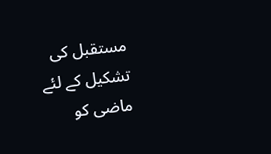مستقبل کی تشکیل کے لئے ماضی کو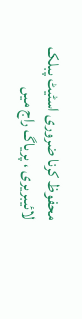محفوظ کرنا ضروری اسٹیٹ پبلک لائیبریری ، پریاگ راج میں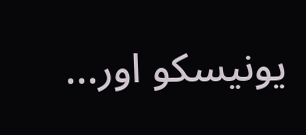یونیسکو اور...